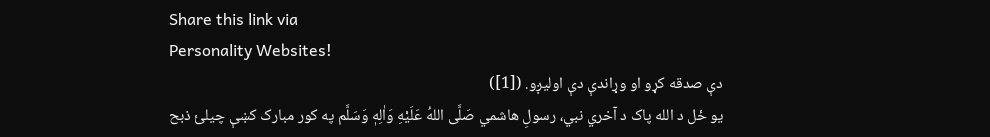Share this link via
Personality Websites!
دې صدقه کړو او وړاندې دې اوليږو. ([1])
يو ځل د الله پاک د آخري نبي، رسولِ هاشمي صَلَّى اللهُ عَلَيْهِ وَاٰلِهٖ وَسَلَّم په کور مبارک کښې چيلئ ذبح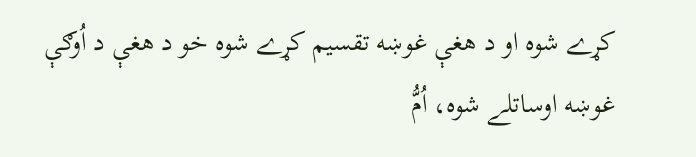کړے شوه او د هغې غوښه تقسيم کړے شوه خو د هغې د اُوګې غوښه اوساتلے شوه، اُمُّ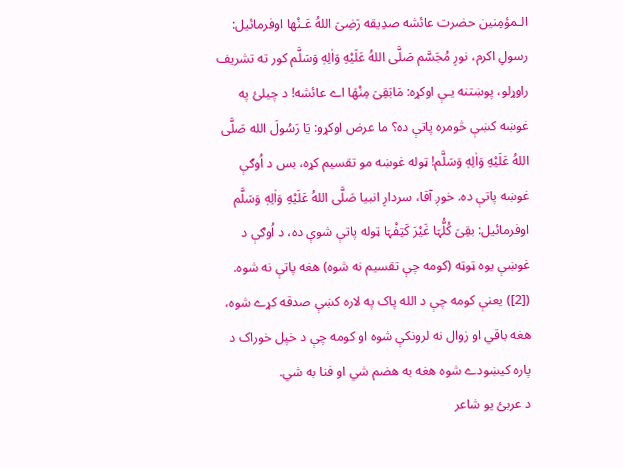الـمؤمِنين حضرت عائشه صدِيقه رَضِىَ اللهُ عَـنْها اوفرمائيل: رسولِ اکرم، نورِ مُجَسَّم صَلَّى اللهُ عَلَيْهِ وَاٰلِهٖ وَسَلَّم کور ته تشريف راوړلو، پوښتنه يـې اوکړه: مَابَقِیَ مِنْھَا اے عائشه! د چيلئ په غوښه کښې څومره پاتې ده؟ ما عرض اوکړو: يَا رَسُولَ الله صَلَّى اللهُ عَلَيْهِ وَاٰلِهٖ وَسَلَّم! ټوله غوښه مو تقسيم کړه، بس د اُوګې غوښه پاتې ده. خوږ آقا، سردارِ انبيا صَلَّى اللهُ عَلَيْهِ وَاٰلِهٖ وَسَلَّم اوفرمائيل: بقِیَ کُلُّہَا غَیْرَ کَتِفْہَا ټوله پاتې شوې ده، د اُوګې د غوښې يوه ټوټه (کومه چې تقسيم نه شوه) هغه پاتې نه شوه. ([2]) يعنې کومه چې د الله پاک په لاره کښې صدقه کړے شوه، هغه باقي او زوال نه لرونکې شوه او کومه چې د خپل خوراک د پاره کيښودے شوه هغه به هضم شي او فنا به شي.
د عربئ يو شاعر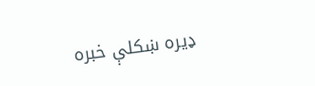ډيره ښکلې خبره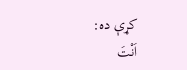کړې ده:
اَنْتَ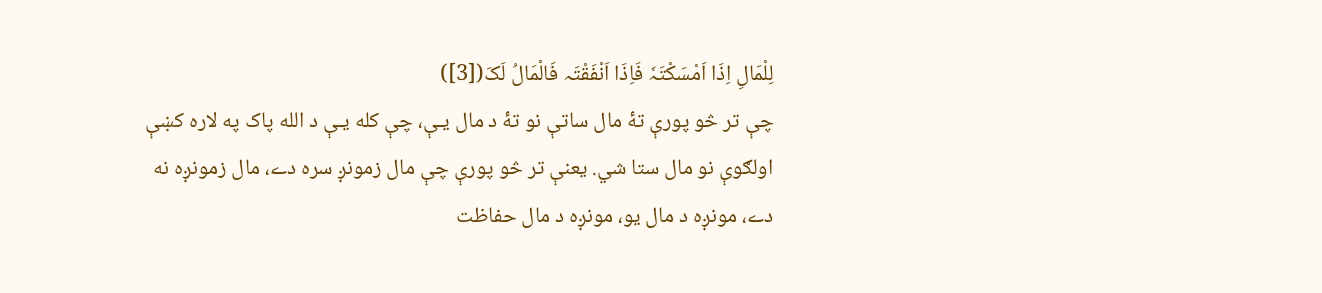لِلْمَالِ اِذَا اَمْسَکْتَہٗ فَاِذَا اَنْفَقْتَہ فَالْمَالُ لَکَ([3])
چې تر څو پورې تۀ مال ساتې نو تۀ د مال يـې، چې کله يـې د الله پاک په لاره کښې اولګوې نو مال ستا شي. يعنې تر څو پورې چې مال زمونږ سره دے، مال زمونږه نه دے، مونږه د مال يو، مونږه د مال حفاظت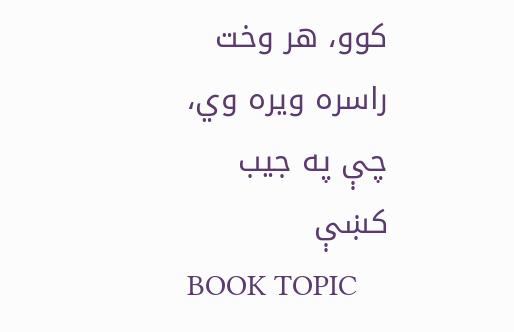کوو، هر وخت راسره ويره وي، چې په جيب کښې
BOOK TOPIC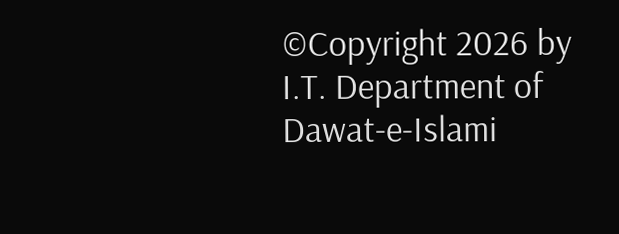©Copyright 2026 by I.T. Department of Dawat-e-Islami